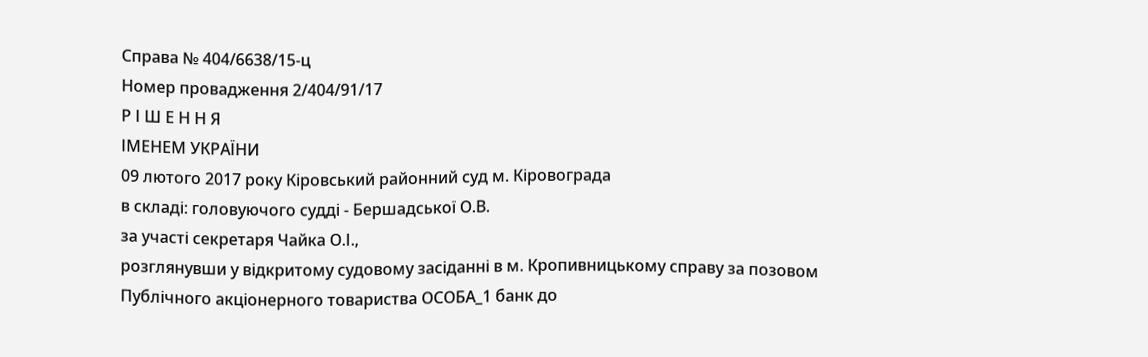Справа № 404/6638/15-ц
Номер провадження 2/404/91/17
Р І Ш Е Н Н Я
ІМЕНЕМ УКРАЇНИ
09 лютого 2017 року Кіровський районний суд м. Кіровограда
в складі: головуючого судді - Бершадської О.В.
за участі секретаря Чайка О.І.,
розглянувши у відкритому судовому засіданні в м. Кропивницькому справу за позовом Публічного акціонерного товариства ОСОБА_1 банк до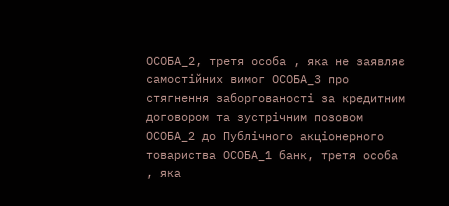ОСОБА_2, третя особа , яка не заявляє самостійних вимог ОСОБА_3 про стягнення заборгованості за кредитним договором та зустрічним позовом ОСОБА_2 до Публічного акціонерного товариства ОСОБА_1 банк, третя особа , яка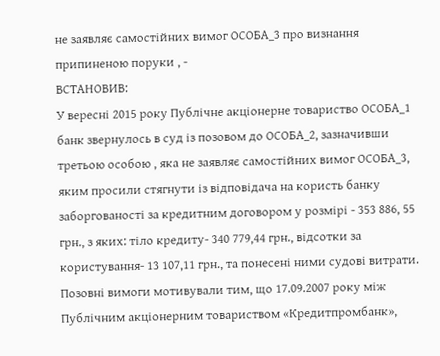не заявляє самостійних вимог ОСОБА_3 про визнання припиненою поруки , -
ВСТАНОВИВ:
У вересні 2015 року Публічне акціонерне товариство ОСОБА_1 банк звернулось в суд із позовом до ОСОБА_2, зазначивши третьою особою , яка не заявляє самостійних вимог ОСОБА_3, яким просили стягнути із відповідача на користь банку заборгованості за кредитним договором у розмірі - 353 886, 55 грн., з яких: тіло кредиту- 340 779,44 грн., відсотки за користування- 13 107,11 грн., та понесені ними судові витрати.
Позовні вимоги мотивували тим, що 17.09.2007 року між Публічним акціонерним товариством «Кредитпромбанк»,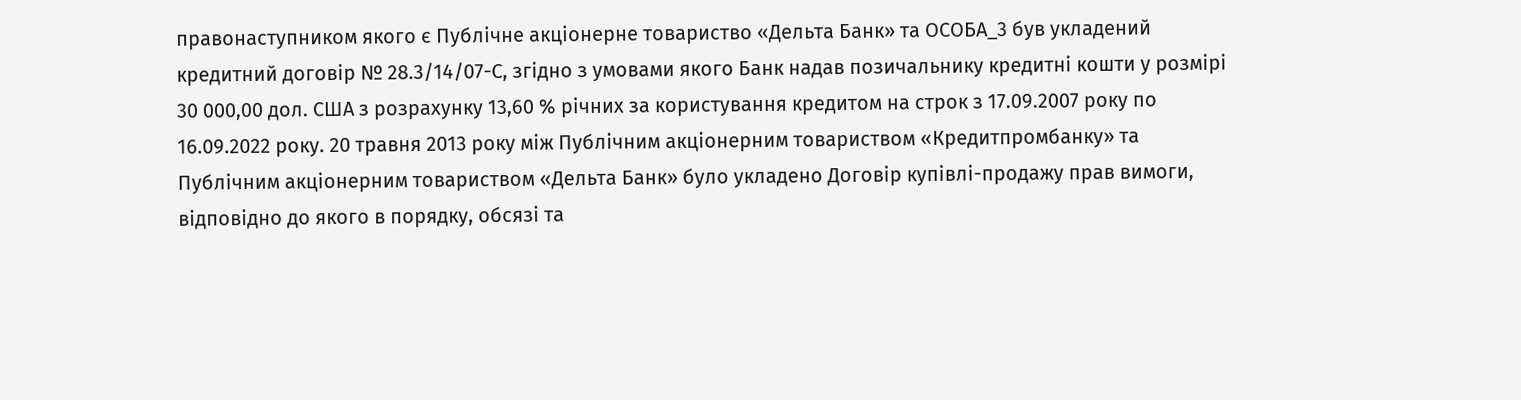правонаступником якого є Публічне акціонерне товариство «Дельта Банк» та ОСОБА_3 був укладений кредитний договір № 28.3/14/07-С, згідно з умовами якого Банк надав позичальнику кредитні кошти у розмірі 30 000,00 дол. США з розрахунку 13,60 % річних за користування кредитом на строк з 17.09.2007 року по 16.09.2022 року. 20 травня 2013 року між Публічним акціонерним товариством «Кредитпромбанку» та Публічним акціонерним товариством «Дельта Банк» було укладено Договір купівлі-продажу прав вимоги, відповідно до якого в порядку, обсязі та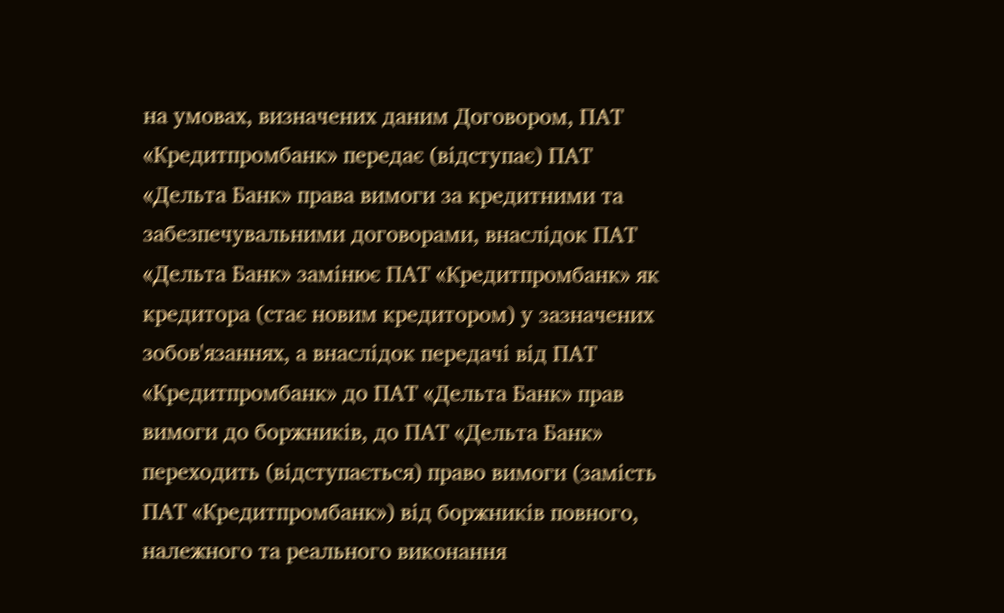на умовах, визначених даним Договором, ПАТ «Кредитпромбанк» передає (відступає) ПАТ «Дельта Банк» права вимоги за кредитними та забезпечувальними договорами, внаслідок ПАТ «Дельта Банк» замінює ПАТ «Кредитпромбанк» як кредитора (стає новим кредитором) у зазначених зобов'язаннях, а внаслідок передачі від ПАТ «Кредитпромбанк» до ПАТ «Дельта Банк» прав вимоги до боржників, до ПАТ «Дельта Банк» переходить (відступається) право вимоги (замість ПАТ «Кредитпромбанк») від боржників повного, належного та реального виконання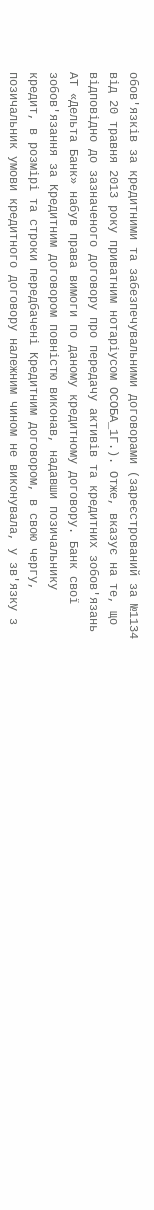обов'язків за кредитними та забезпечувальними договорами (зареєстрований за №1134 від 20 травня 2013 року приватним нотаріусом ОСОБА_1Г.). Отже, вказує на те, що відповідно до зазначеного договору про передачу активів та кредитних зобов'язань АТ «Дельта Банк» набув права вимоги по даному кредитному договору. Банк свої зобов'язання за Кредитним договором повністю виконав, надавши позичальнику кредит, в розмірі та строки передбачені Кредитним договором, в свою чергу, позичальник умови кредитного договору належним чином не виконувала, у зв'язку з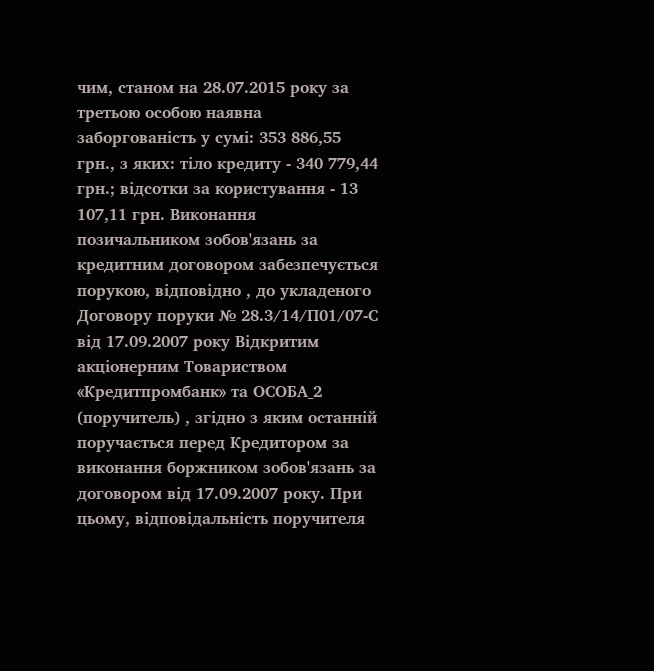чим, станом на 28.07.2015 року за третьою особою наявна заборгованість у сумі: 353 886,55 грн., з яких: тіло кредиту - 340 779,44 грн.; відсотки за користування - 13 107,11 грн. Виконання позичальником зобов'язань за кредитним договором забезпечується порукою, відповідно , до укладеного Договору поруки № 28.3/14/П01/07-С від 17.09.2007 року Відкритим акціонерним Товариством «Кредитпромбанк» та ОСОБА_2 (поручитель) , згідно з яким останній поручається перед Кредитором за виконання боржником зобов'язань за договором від 17.09.2007 року. При цьому, відповідальність поручителя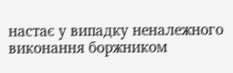настає у випадку неналежного виконання боржником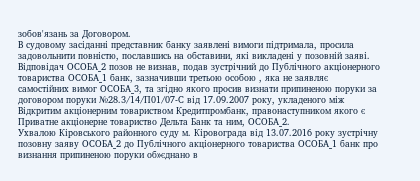зобов'язань за Договором.
В судовому засіданні представник банку заявлені вимоги підтримала, просила задовольнити повністю, пославшись на обставини, які викладені у позовній заяві.
Відповідач ОСОБА_2 позов не визнав, подав зустрічний до Публічного акціонерного товариства ОСОБА_1 банк, зазначивши третьою особою , яка не заявляє самостійних вимог ОСОБА_3, та згідно якого просив визнати припиненою поруки за договором поруки №28.3/14/П01/07-С від 17.09.2007 року, укладеного між Відкритим акціонерним товариством Кредитпромбанк, правонаступником якого є Приватне акціонерне товариство Дельта Банк та ним, ОСОБА_2.
Ухвалою Кіровського районного суду м. Кіровограда від 13.07.2016 року зустрічну позовну заяву ОСОБА_2 до Публічного акціонерного товариства ОСОБА_1 банк про визнання припиненою поруки об»єднано в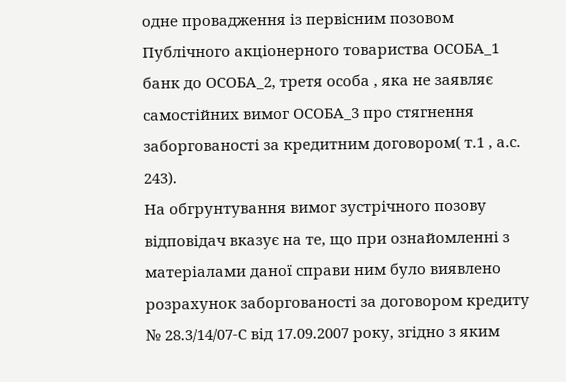одне провадження із первісним позовом Публічного акціонерного товариства ОСОБА_1 банк до ОСОБА_2, третя особа , яка не заявляє самостійних вимог ОСОБА_3 про стягнення заборгованості за кредитним договором( т.1 , а.с. 243).
На обгрунтування вимог зустрічного позову відповідач вказує на те, що при ознайомленні з матеріалами даної справи ним було виявлено розрахунок заборгованості за договором кредиту № 28.3/14/07-С від 17.09.2007 року, згідно з яким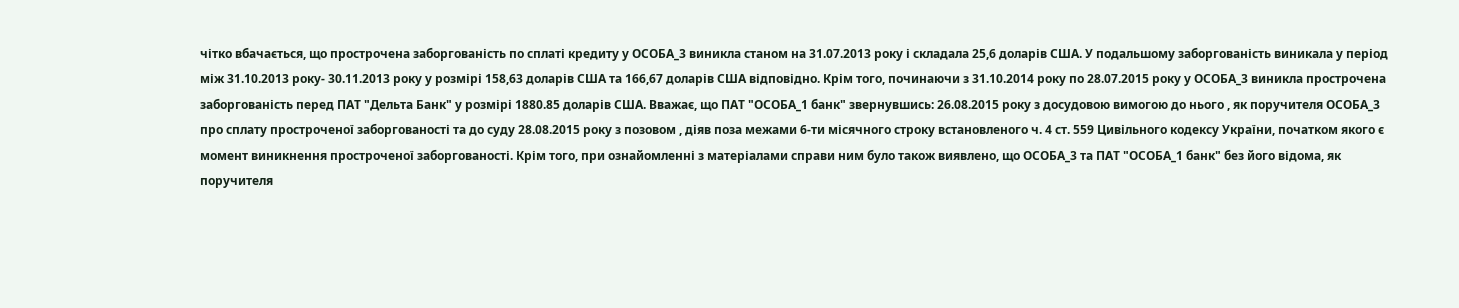чітко вбачається, що прострочена заборгованість по сплаті кредиту у ОСОБА_3 виникла станом на 31.07.2013 року і складала 25,6 доларів США. У подальшому заборгованість виникала у період між 31.10.2013 року- 30.11.2013 року у розмірі 158,63 доларів США та 166,67 доларів США відповідно. Крім того, починаючи з 31.10.2014 року по 28.07.2015 року у ОСОБА_3 виникла прострочена заборгованість перед ПАТ "Дельта Банк" у розмірі 1880.85 доларів США. Вважає, що ПАТ "ОСОБА_1 банк" звернувшись: 26.08.2015 року з досудовою вимогою до нього , як поручителя ОСОБА_3 про сплату простроченої заборгованості та до суду 28.08.2015 року з позовом , діяв поза межами 6-ти місячного строку встановленого ч. 4 ст. 559 Цивільного кодексу України, початком якого є момент виникнення простроченої заборгованості. Крім того, при ознайомленні з матеріалами справи ним було також виявлено, що ОСОБА_3 та ПАТ "ОСОБА_1 банк" без його відома, як поручителя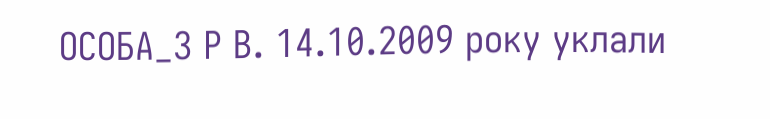ОСОБА_3 Р В. 14.10.2009 року уклали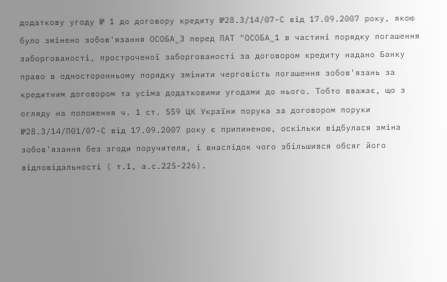додаткову угоду № 1 до договору кредиту №28.3/14/07-С від 17.09.2007 року, якою було змінено зобов'язання ОСОБА_3 перед ПАТ "ОСОБА_1 в частині порядку погашення заборгованості, простроченої заборгованості за договором кредиту надано Банку право в односторонньому порядку змінити черговість погашення зобов'язань за кредитним договором та усіма додатковими угодами до нього. Тобто вважає, що з огляду на положення ч. 1 ст. 559 ЦК України порука за договором поруки №28.3/14/П01/07-С від 17.09.2007 року є припиненою, оскільки відбулася зміна зобов'язання без згоди поручителя, і внаслідок чого збільшився обсяг його відповідальності ( т.1, а.с.225-226).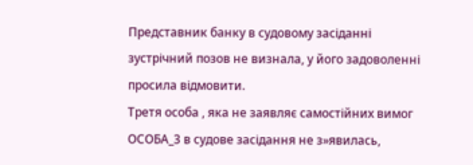Представник банку в судовому засіданні зустрічний позов не визнала, у його задоволенні просила відмовити.
Третя особа , яка не заявляє самостійних вимог ОСОБА_3 в судове засідання не з»явилась,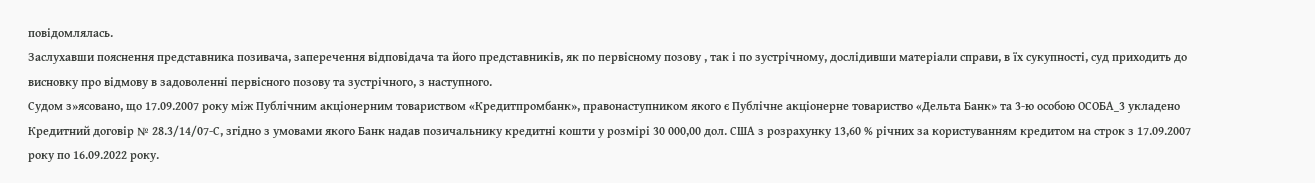повідомлялась.
Заслухавши пояснення представника позивача, заперечення відповідача та його представників, як по первісному позову , так і по зустрічному, дослідивши матеріали справи, в їх сукупності, суд приходить до висновку про відмову в задоволенні первісного позову та зустрічного, з наступного.
Судом з»ясовано, що 17.09.2007 року між Публічним акціонерним товариством «Кредитпромбанк», правонаступником якого є Публічне акціонерне товариство «Дельта Банк» та 3-ю особою ОСОБА_3 укладено Кредитний договір № 28.3/14/07-С, згідно з умовами якого Банк надав позичальнику кредитні кошти у розмірі 30 000,00 дол. США з розрахунку 13,60 % річних за користуванням кредитом на строк з 17.09.2007 року по 16.09.2022 року.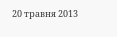20 травня 2013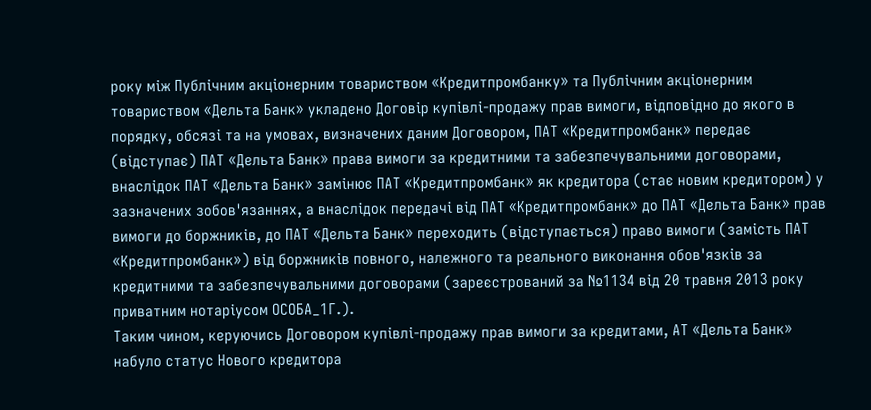року між Публічним акціонерним товариством «Кредитпромбанку» та Публічним акціонерним товариством «Дельта Банк» укладено Договір купівлі-продажу прав вимоги, відповідно до якого в порядку, обсязі та на умовах, визначених даним Договором, ПАТ «Кредитпромбанк» передає (відступає) ПАТ «Дельта Банк» права вимоги за кредитними та забезпечувальними договорами, внаслідок ПАТ «Дельта Банк» замінює ПАТ «Кредитпромбанк» як кредитора (стає новим кредитором) у зазначених зобов'язаннях, а внаслідок передачі від ПАТ «Кредитпромбанк» до ПАТ «Дельта Банк» прав вимоги до боржників, до ПАТ «Дельта Банк» переходить (відступається) право вимоги (замість ПАТ «Кредитпромбанк») від боржників повного, належного та реального виконання обов'язків за кредитними та забезпечувальними договорами (зареєстрований за №1134 від 20 травня 2013 року приватним нотаріусом ОСОБА_1Г.).
Таким чином, керуючись Договором купівлі-продажу прав вимоги за кредитами, АТ «Дельта Банк» набуло статус Нового кредитора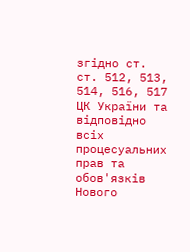згідно ст. ст. 512, 513, 514, 516, 517 ЦК України та відповідно всіх процесуальних прав та обов'язків Нового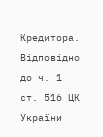Кредитора.
Відповідно до ч. 1 ст. 516 ЦК України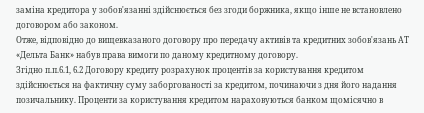заміна кредитора у зобов'язанні здійснюється без згоди боржника, якщо інше не встановлено договором або законом.
Отже, відповідно до вищевказаного договору про передачу активів та кредитних зобов'язань АТ «Дельта Банк» набув права вимоги по даному кредитному договору.
Згідно п.п.6.1, 6.2 Договору кредиту розрахунок процентів за користування кредитом здійснюється на фактичну суму заборгованості за кредитом, починаючи з дня його надання позичальнику. Проценти за користування кредитом нараховуються банком щомісячно в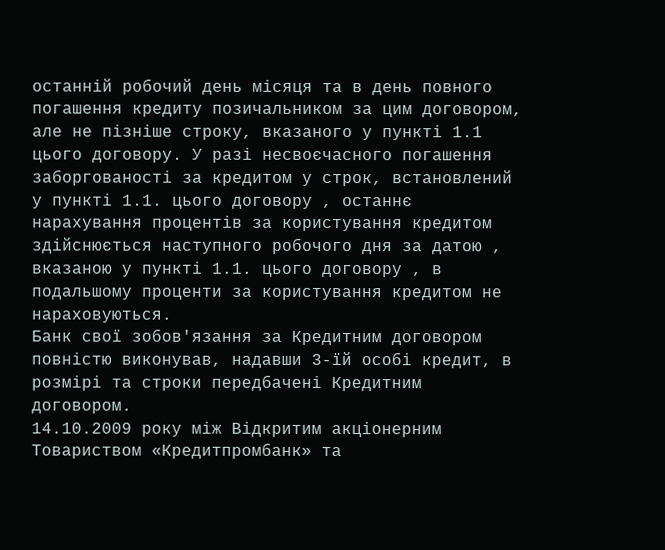останній робочий день місяця та в день повного погашення кредиту позичальником за цим договором, але не пізніше строку, вказаного у пункті 1.1 цього договору. У разі несвоєчасного погашення заборгованості за кредитом у строк, встановлений у пункті 1.1. цього договору , останнє нарахування процентів за користування кредитом здійснюється наступного робочого дня за датою , вказаною у пункті 1.1. цього договору , в подальшому проценти за користування кредитом не нараховуються.
Банк свої зобов'язання за Кредитним договором повністю виконував, надавши 3-їй особі кредит, в розмірі та строки передбачені Кредитним договором.
14.10.2009 року між Відкритим акціонерним Товариством «Кредитпромбанк» та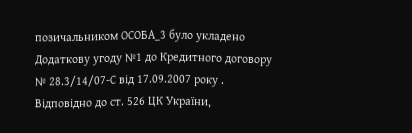позичальником ОСОБА_3 було укладено Додаткову угоду №1 до Кредитного договору № 28.3/14/07-С від 17.09.2007 року .
Відповідно до ст. 526 ЦК України,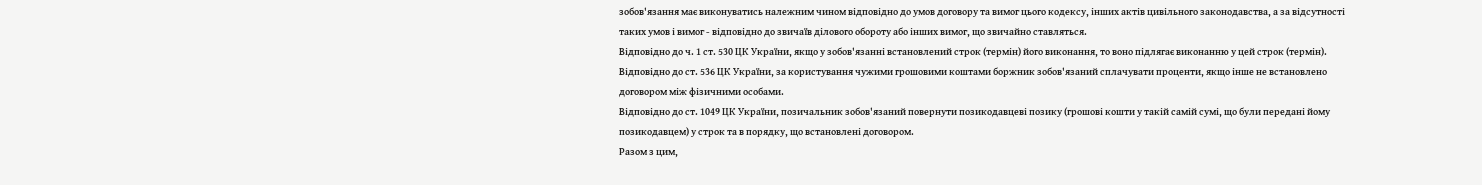зобов'язання має виконуватись належним чином відповідно до умов договору та вимог цього кодексу, інших актів цивільного законодавства, а за відсутності таких умов і вимог - відповідно до звичаїв ділового обороту або інших вимог, що звичайно ставляться.
Відповідно до ч. 1 ст. 530 ЦК України, якщо у зобов'язанні встановлений строк (термін) його виконання, то воно підлягає виконанню у цей строк (термін).
Відповідно до ст. 536 ЦК України, за користування чужими грошовими коштами боржник зобов'язаний сплачувати проценти, якщо інше не встановлено договором між фізичними особами.
Відповідно до ст. 1049 ЦК України, позичальник зобов'язаний повернути позикодавцеві позику (грошові кошти у такій самій сумі, що були передані йому позикодавцем) у строк та в порядку, що встановлені договором.
Разом з цим,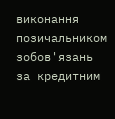виконання позичальником зобов'язань за кредитним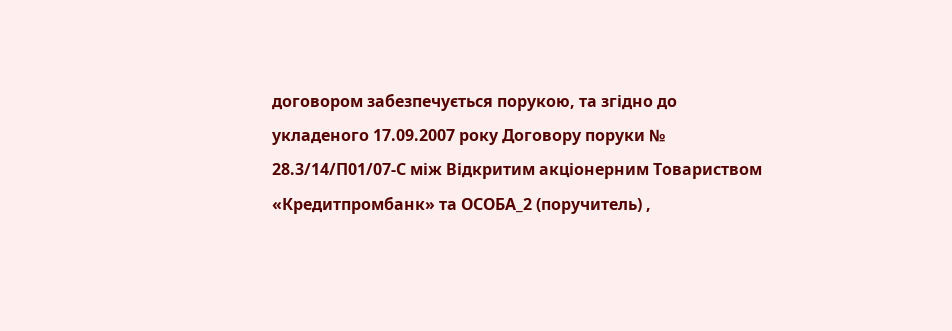договором забезпечується порукою, та згідно до укладеного 17.09.2007 року Договору поруки № 28.3/14/П01/07-С між Відкритим акціонерним Товариством «Кредитпромбанк» та ОСОБА_2 (поручитель) ,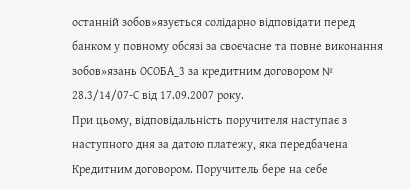останній зобов»язується солідарно відповідати перед банком у повному обсязі за своєчасне та повне виконання зобов»язань ОСОБА_3 за кредитним договором № 28.3/14/07-С від 17.09.2007 року.
При цьому, відповідальність поручителя наступає з наступного дня за датою платежу, яка передбачена Кредитним договором. Поручитель бере на себе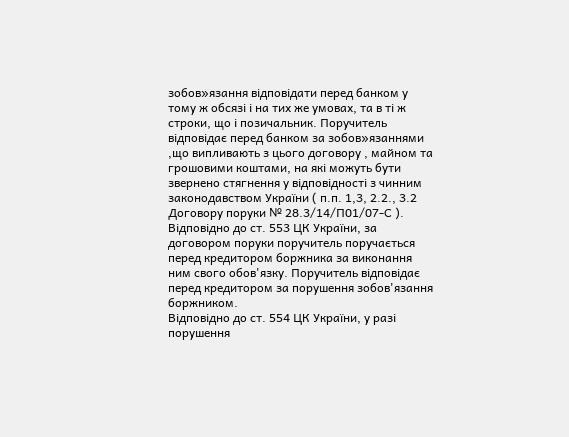зобов»язання відповідати перед банком у тому ж обсязі і на тих же умовах, та в ті ж строки, що і позичальник. Поручитель відповідає перед банком за зобов»язаннями ,що випливають з цього договору , майном та грошовими коштами, на які можуть бути звернено стягнення у відповідності з чинним законодавством України ( п.п. 1,3, 2.2., 3.2 Договору поруки № 28.3/14/П01/07-С ).
Відповідно до ст. 553 ЦК України, за договором поруки поручитель поручається перед кредитором боржника за виконання ним свого обов'язку. Поручитель відповідає перед кредитором за порушення зобов'язання боржником.
Відповідно до ст. 554 ЦК України, у разі порушення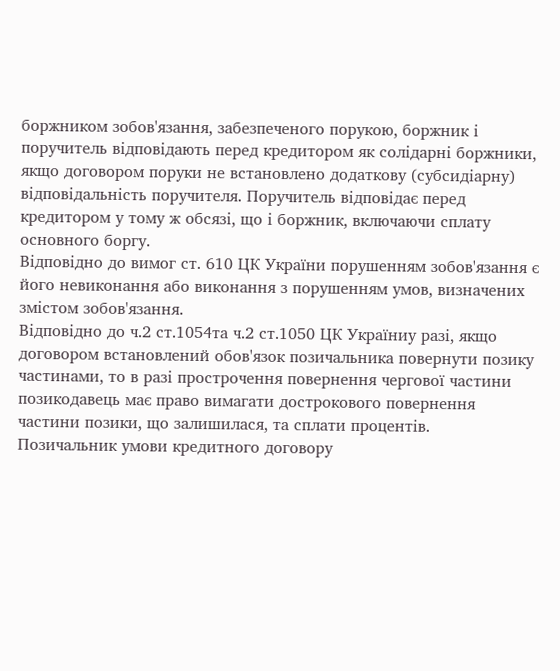боржником зобов'язання, забезпеченого порукою, боржник і поручитель відповідають перед кредитором як солідарні боржники, якщо договором поруки не встановлено додаткову (субсидіарну) відповідальність поручителя. Поручитель відповідає перед кредитором у тому ж обсязі, що і боржник, включаючи сплату основного боргу.
Відповідно до вимог ст. 610 ЦК України порушенням зобов'язання є його невиконання або виконання з порушенням умов, визначених змістом зобов'язання.
Відповідно до ч.2 ст.1054та ч.2 ст.1050 ЦК Україниу разі, якщо договором встановлений обов'язок позичальника повернути позику частинами, то в разі прострочення повернення чергової частини позикодавець має право вимагати дострокового повернення частини позики, що залишилася, та сплати процентів.
Позичальник умови кредитного договору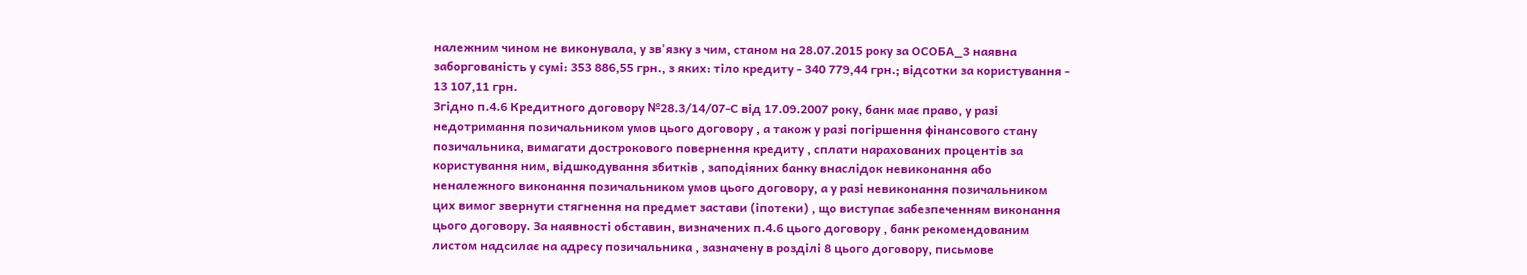належним чином не виконувала, у зв'язку з чим, станом на 28.07.2015 року за ОСОБА_3 наявна заборгованість у сумі: 353 886,55 грн., з яких: тіло кредиту - 340 779,44 грн.; відсотки за користування - 13 107,11 грн.
Згідно п.4.6 Кредитного договору №28.3/14/07-С від 17.09.2007 року, банк має право, у разі недотримання позичальником умов цього договору , а також у разі погіршення фінансового стану позичальника, вимагати дострокового повернення кредиту , сплати нарахованих процентів за користування ним, відшкодування збитків , заподіяних банку внаслідок невиконання або неналежного виконання позичальником умов цього договору, а у разі невиконання позичальником цих вимог звернути стягнення на предмет застави (іпотеки) , що виступає забезпеченням виконання цього договору. За наявності обставин, визначених п.4.6 цього договору , банк рекомендованим листом надсилає на адресу позичальника , зазначену в розділі 8 цього договору, письмове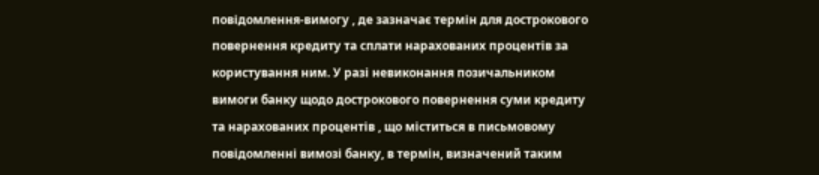повідомлення-вимогу , де зазначає термін для дострокового повернення кредиту та сплати нарахованих процентів за користування ним. У разі невиконання позичальником вимоги банку щодо дострокового повернення суми кредиту та нарахованих процентів , що міститься в письмовому повідомленні вимозі банку, в термін, визначений таким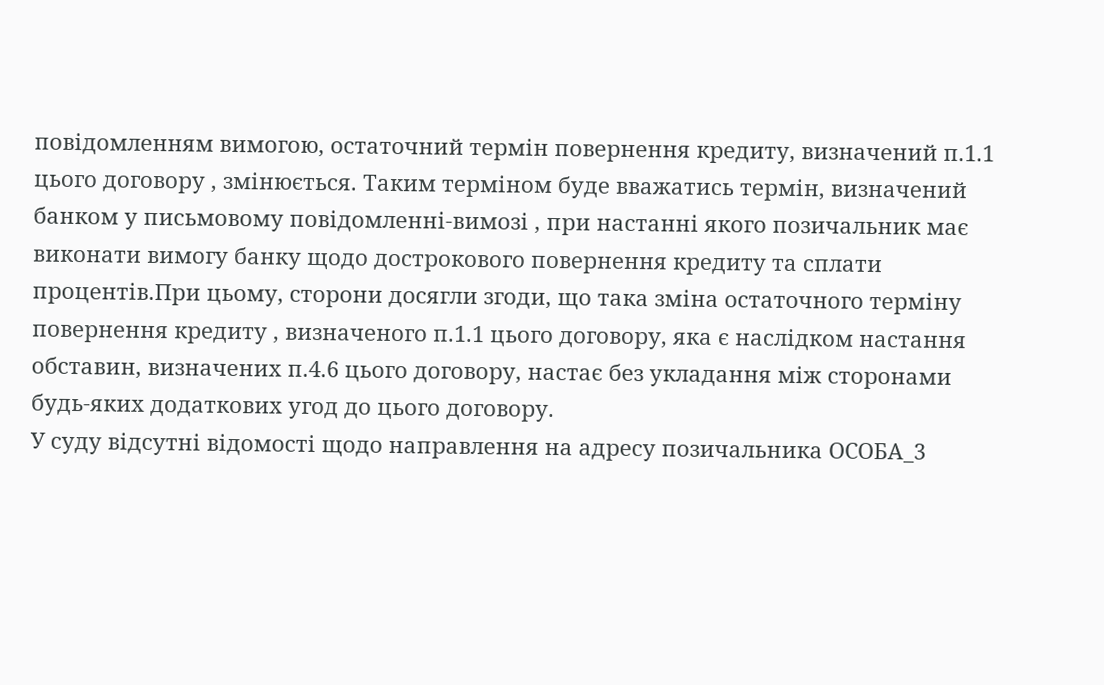повідомленням вимогою, остаточний термін повернення кредиту, визначений п.1.1 цього договору , змінюється. Таким терміном буде вважатись термін, визначений банком у письмовому повідомленні-вимозі , при настанні якого позичальник має виконати вимогу банку щодо дострокового повернення кредиту та сплати процентів.При цьому, сторони досягли згоди, що така зміна остаточного терміну повернення кредиту , визначеного п.1.1 цього договору, яка є наслідком настання обставин, визначених п.4.6 цього договору, настає без укладання між сторонами будь-яких додаткових угод до цього договору.
У суду відсутні відомості щодо направлення на адресу позичальника ОСОБА_3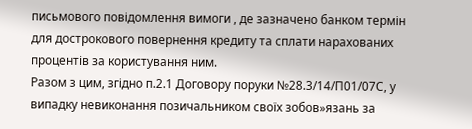письмового повідомлення вимоги , де зазначено банком термін для дострокового повернення кредиту та сплати нарахованих процентів за користування ним.
Разом з цим, згідно п.2.1 Договору поруки №28.3/14/П01/07С, у випадку невиконання позичальником своїх зобов»язань за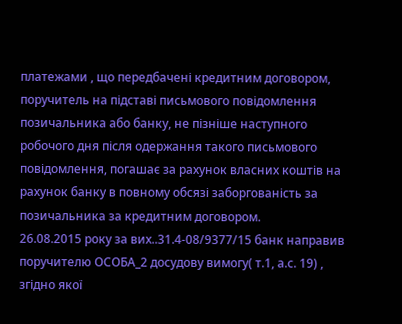платежами , що передбачені кредитним договором, поручитель на підставі письмового повідомлення позичальника або банку, не пізніше наступного робочого дня після одержання такого письмового повідомлення, погашає за рахунок власних коштів на рахунок банку в повному обсязі заборгованість за позичальника за кредитним договором.
26.08.2015 року за вих..31.4-08/9377/15 банк направив поручителю ОСОБА_2 досудову вимогу( т.1, а.с. 19) , згідно якої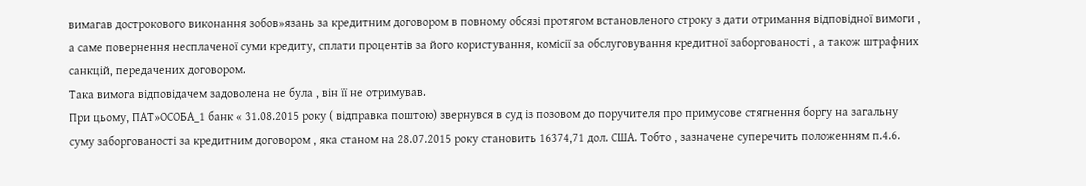вимагав дострокового виконання зобов»язань за кредитним договором в повному обсязі протягом встановленого строку з дати отримання відповідної вимоги , а саме повернення несплаченої суми кредиту, сплати процентів за його користування, комісії за обслуговування кредитної заборгованості , а також штрафних санкцій, передачених договором.
Така вимога відповідачем задоволена не була , він її не отримував.
При цьому, ПАТ»ОСОБА_1 банк « 31.08.2015 року ( відправка поштою) звернувся в суд із позовом до поручителя про примусове стягнення боргу на загальну суму заборгованості за кредитним договором , яка станом на 28.07.2015 року становить 16374,71 дол. США. Тобто , зазначене суперечить положенням п.4.6.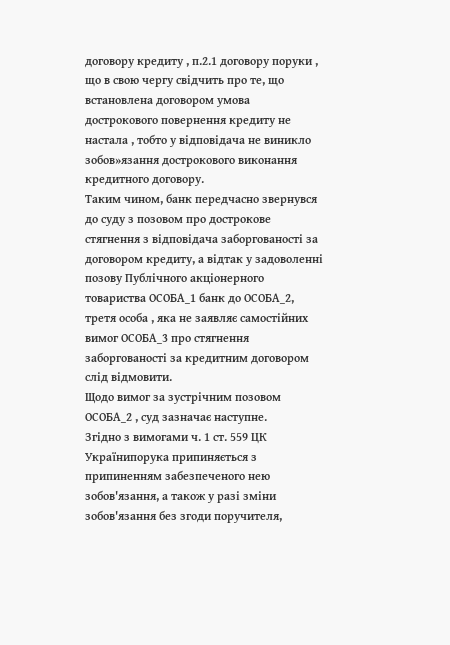договору кредиту , п.2.1 договору поруки , що в свою чергу свідчить про те, що встановлена договором умова дострокового повернення кредиту не настала , тобто у відповідача не виникло зобов»язання дострокового виконання кредитного договору.
Таким чином, банк передчасно звернувся до суду з позовом про дострокове
стягнення з відповідача заборгованості за договором кредиту, а відтак у задоволенні позову Публічного акціонерного товариства ОСОБА_1 банк до ОСОБА_2, третя особа , яка не заявляє самостійних вимог ОСОБА_3 про стягнення заборгованості за кредитним договором слід відмовити.
Щодо вимог за зустрічним позовом ОСОБА_2 , суд зазначає наступне.
Згідно з вимогами ч. 1 ст. 559 ЦК Українипорука припиняється з припиненням забезпеченого нею зобов'язання, а також у разі зміни зобов'язання без згоди поручителя,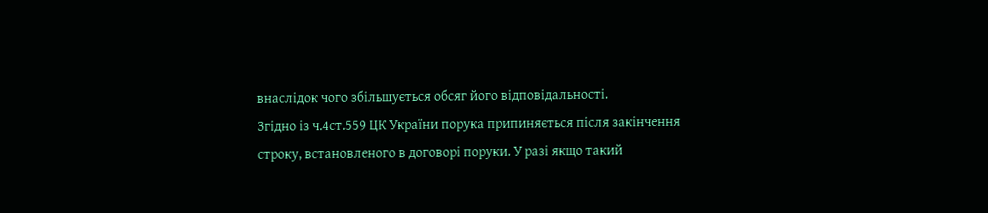внаслідок чого збільшується обсяг його відповідальності.
Згідно із ч.4ст.559 ЦК України порука припиняється після закінчення строку, встановленого в договорі поруки. У разі якщо такий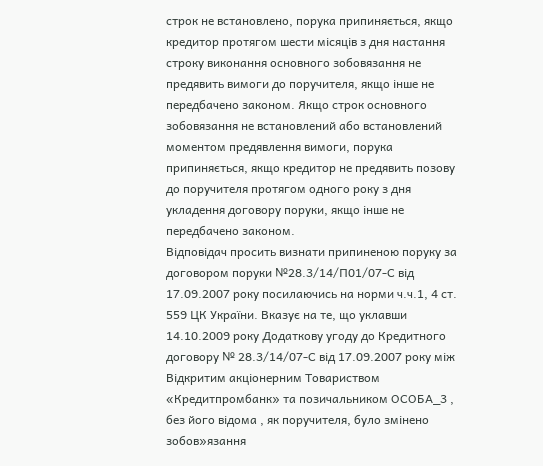строк не встановлено, порука припиняється, якщо кредитор протягом шести місяців з дня настання строку виконання основного зобовязання не предявить вимоги до поручителя, якщо інше не передбачено законом. Якщо строк основного зобовязання не встановлений або встановлений моментом предявлення вимоги, порука припиняється, якщо кредитор не предявить позову до поручителя протягом одного року з дня укладення договору поруки, якщо інше не передбачено законом.
Відповідач просить визнати припиненою поруку за договором поруки №28.3/14/П01/07-С від 17.09.2007 року посилаючись на норми ч.ч.1, 4 ст. 559 ЦК України. Вказує на те, що уклавши 14.10.2009 року Додаткову угоду до Кредитного договору № 28.3/14/07-С від 17.09.2007 року між Відкритим акціонерним Товариством «Кредитпромбанк» та позичальником ОСОБА_3 , без його відома , як поручителя, було змінено зобов»язання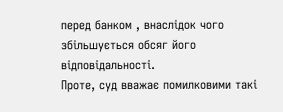перед банком , внаслідок чого збільшується обсяг його відповідальності.
Проте, суд вважає помилковими такі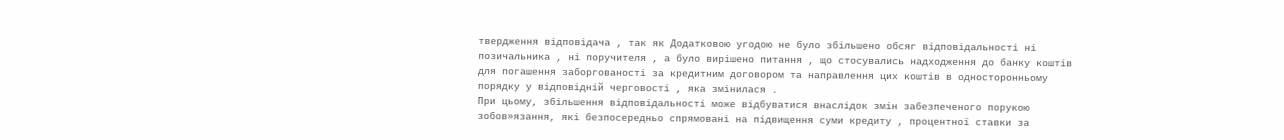твердження відповідача , так як Додатковою угодою не було збільшено обсяг відповідальності ні позичальника , ні поручителя , а було вирішено питання , що стосувались надходження до банку коштів для погашення заборгованості за кредитним договором та направлення цих коштів в односторонньому порядку у відповідній черговості , яка змінилася .
При цьому, збільшення відповідальності може відбуватися внаслідок змін забезпеченого порукою зобов»язання, які безпосередньо спрямовані на підвищення суми кредиту , процентної ставки за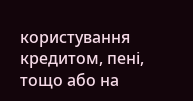користування кредитом, пені, тощо або на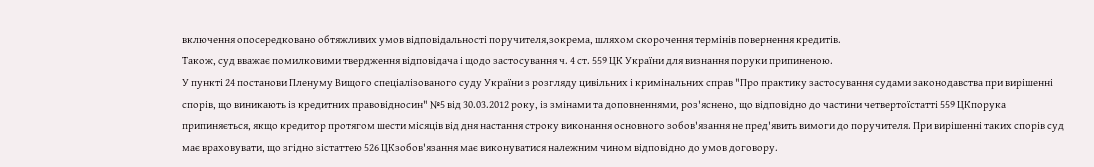включення опосередковано обтяжливих умов відповідальності поручителя,зокрема, шляхом скорочення термінів повернення кредитів.
Також, суд вважає помилковими твердження відповідача і щодо застосування ч. 4 ст. 559 ЦК України для визнання поруки припиненою.
У пункті 24 постанови Пленуму Вищого спеціалізованого суду України з розгляду цивільних і кримінальних справ "Про практику застосування судами законодавства при вирішенні спорів, що виникають із кредитних правовідносин" №5 від 30.03.2012 року, із змінами та доповненнями, роз'яснено, що відповідно до частини четвертоїстатті 559 ЦКпорука припиняється, якщо кредитор протягом шести місяців від дня настання строку виконання основного зобов'язання не пред'явить вимоги до поручителя. При вирішенні таких спорів суд має враховувати, що згідно зістаттею 526 ЦКзобов'язання має виконуватися належним чином відповідно до умов договору.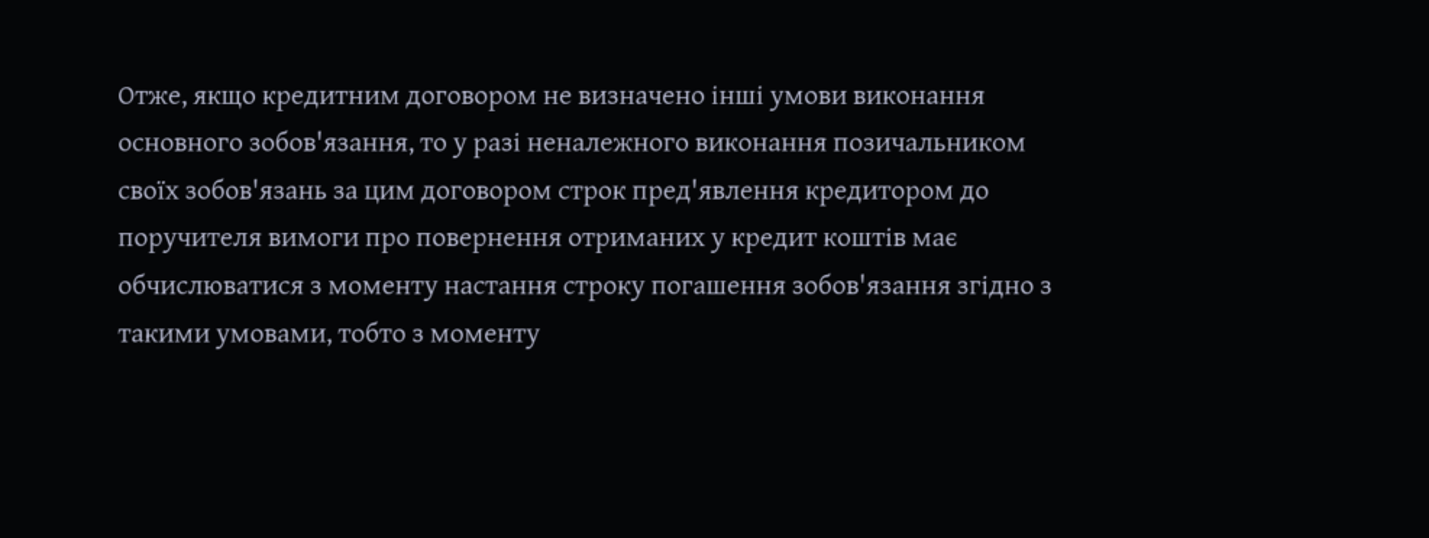Отже, якщо кредитним договором не визначено інші умови виконання основного зобов'язання, то у разі неналежного виконання позичальником своїх зобов'язань за цим договором строк пред'явлення кредитором до поручителя вимоги про повернення отриманих у кредит коштів має обчислюватися з моменту настання строку погашення зобов'язання згідно з такими умовами, тобто з моменту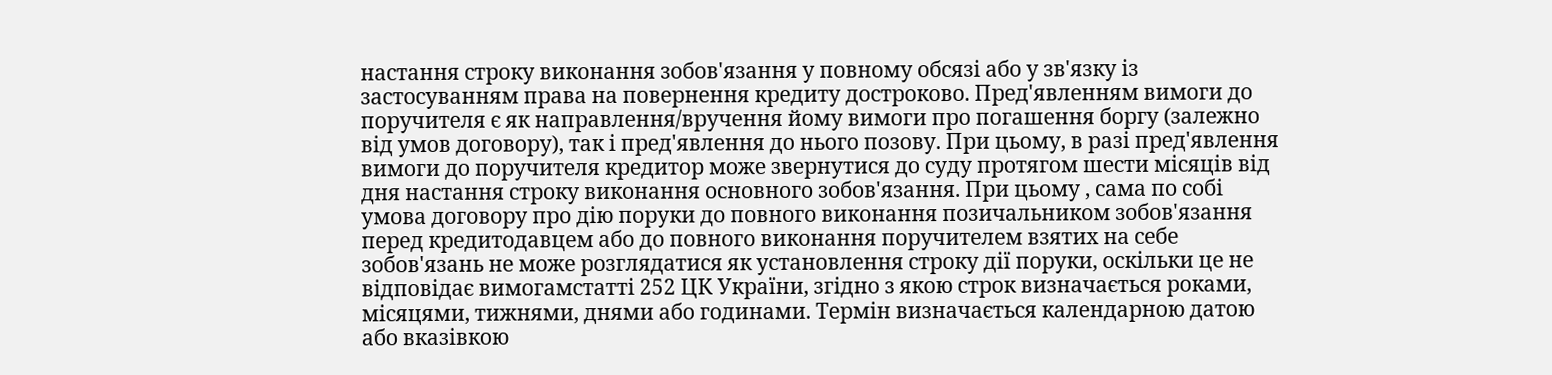настання строку виконання зобов'язання у повному обсязі або у зв'язку із застосуванням права на повернення кредиту достроково. Пред'явленням вимоги до поручителя є як направлення/вручення йому вимоги про погашення боргу (залежно від умов договору), так і пред'явлення до нього позову. При цьому, в разі пред'явлення вимоги до поручителя кредитор може звернутися до суду протягом шести місяців від дня настання строку виконання основного зобов'язання. При цьому , сама по собі умова договору про дію поруки до повного виконання позичальником зобов'язання перед кредитодавцем або до повного виконання поручителем взятих на себе зобов'язань не може розглядатися як установлення строку дії поруки, оскільки це не відповідає вимогамстатті 252 ЦК України, згідно з якою строк визначається роками, місяцями, тижнями, днями або годинами. Термін визначається календарною датою або вказівкою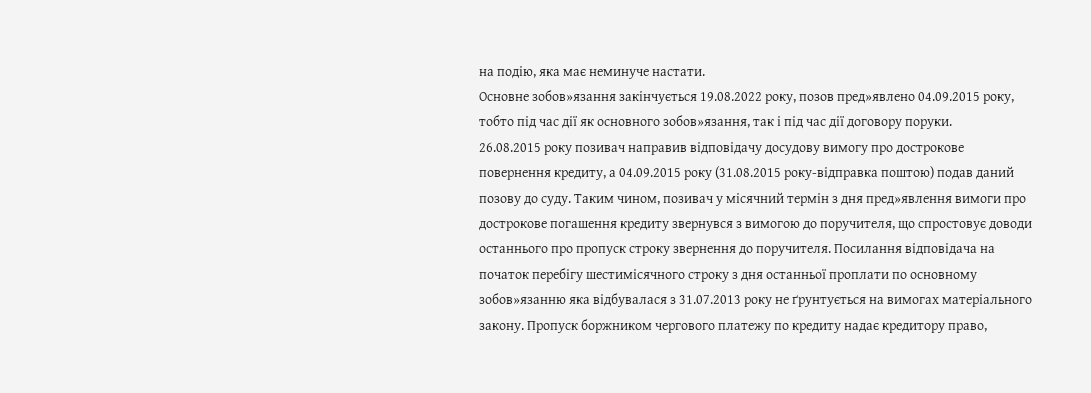на подію, яка має неминуче настати.
Основне зобов»язання закінчується 19.08.2022 року, позов пред»явлено 04.09.2015 року, тобто під час дії як основного зобов»язання, так і під час дії договору поруки.
26.08.2015 року позивач направив відповідачу досудову вимогу про дострокове повернення кредиту, а 04.09.2015 року (31.08.2015 року-відправка поштою) подав даний позову до суду. Таким чином, позивач у місячний термін з дня пред»явлення вимоги про дострокове погашення кредиту звернувся з вимогою до поручителя, що спростовує доводи останнього про пропуск строку звернення до поручителя. Посилання відповідача на початок перебігу шестимісячного строку з дня останньої проплати по основному зобов»язанню яка відбувалася з 31.07.2013 року не ґрунтується на вимогах матеріального закону. Пропуск боржником чергового платежу по кредиту надає кредитору право,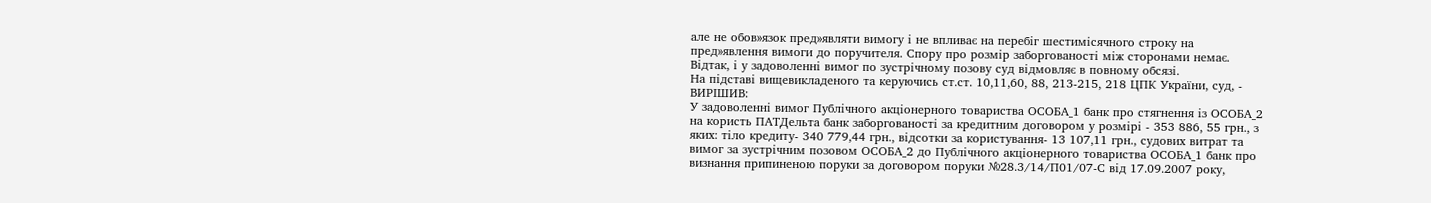але не обов»язок пред»являти вимогу і не впливає на перебіг шестимісячного строку на пред»явлення вимоги до поручителя. Спору про розмір заборгованості між сторонами немає. Відтак, і у задоволенні вимог по зустрічному позову суд відмовляє в повному обсязі.
На підставі вищевикладеного та керуючись ст.ст. 10,11,60, 88, 213-215, 218 ЦПК України, суд, -
ВИРІШИВ:
У задоволенні вимог Публічного акціонерного товариства ОСОБА_1 банк про стягнення із ОСОБА_2 на користь ПАТДельта банк заборгованості за кредитним договором у розмірі - 353 886, 55 грн., з яких: тіло кредиту- 340 779,44 грн., відсотки за користування- 13 107,11 грн., судових витрат та вимог за зустрічним позовом ОСОБА_2 до Публічного акціонерного товариства ОСОБА_1 банк про визнання припиненою поруки за договором поруки №28.3/14/П01/07-С від 17.09.2007 року,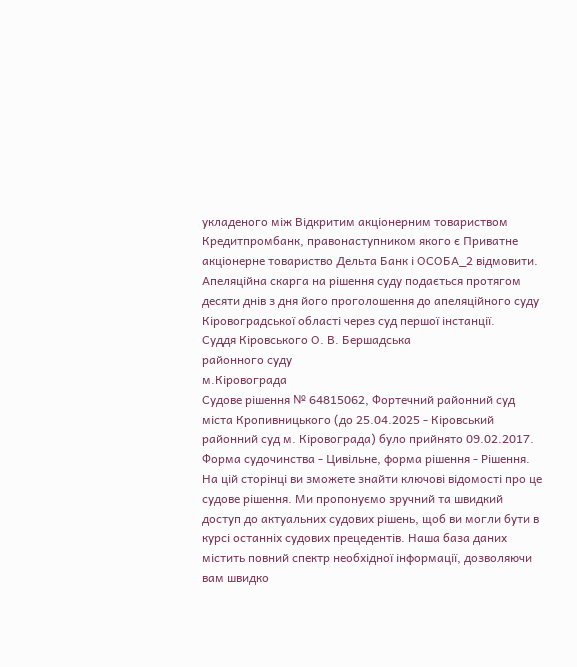укладеного між Відкритим акціонерним товариством Кредитпромбанк, правонаступником якого є Приватне акціонерне товариство Дельта Банк і ОСОБА_2 відмовити.
Апеляційна скарга на рішення суду подається протягом десяти днів з дня його проголошення до апеляційного суду Кіровоградської області через суд першої інстанції.
Суддя Кіровського О. В. Бершадська
районного суду
м.Кіровограда
Судове рішення № 64815062, Фортечний районний суд міста Кропивницького (до 25.04.2025 - Кіровський районний суд м. Кіровограда) було прийнято 09.02.2017. Форма судочинства - Цивільне, форма рішення - Рішення. На цій сторінці ви зможете знайти ключові відомості про це судове рішення. Ми пропонуємо зручний та швидкий доступ до актуальних судових рішень, щоб ви могли бути в курсі останніх судових прецедентів. Наша база даних містить повний спектр необхідної інформації, дозволяючи вам швидко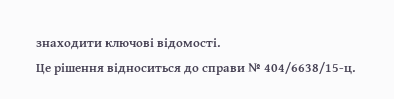знаходити ключові відомості.
Це рішення відноситься до справи № 404/6638/15-ц.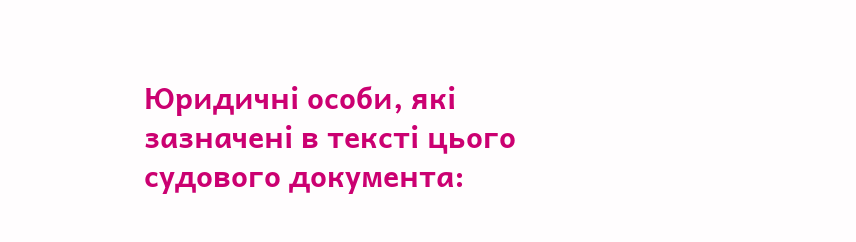Юридичні особи, які зазначені в тексті цього судового документа: